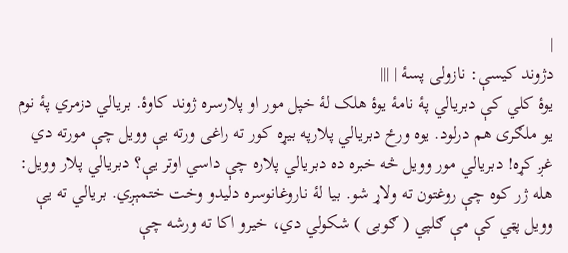|
دژوند کيسې: نازولی پسۀ | |||
يوۀ کلي کې دبريالي پۀ نامۀ يوۀ هلک لۀ خپل مور او پلارسره ژوند کاوۀ. بريالي دزمري پۀ نوم يو ملګری هم درلود. يوه ورځ دبريالي پلارپه بيړه کور ته راغی ورته يې وويل چې مورته دي غږ کړه! دبريالي مور وويل څه خبره ده دبريالي پلاره چې داسي اوتر يې؟ دبريالي پلار وويل: هله ژر کوه چې روغتون ته ولاړ شو. بيا لۀ ناروغانوسره دليدو وخت ختمېږي. بريالي ته يې وويل پټي کې مې ګلپي ( ګوبی ) شکولي دي، خيرو اکا ته ورشه چې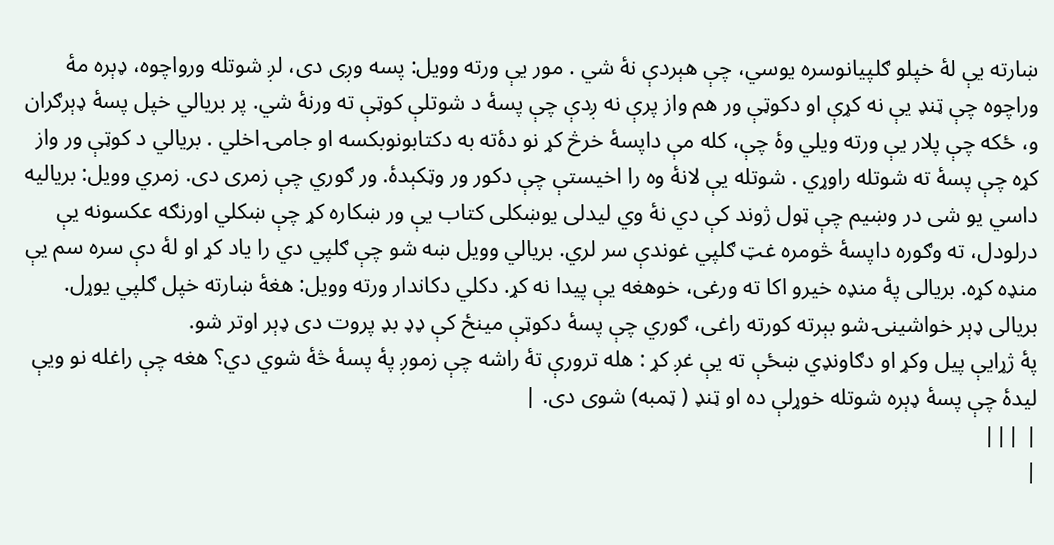ښارته يې لۀ خپلو ګلپيانوسره يوسي، چې هېردې نۀ شي . مور يې ورته وويل: پسه وږی دی، لږ شوتله ورواچوه، ډېره مۀ وراچوه چې ټنډ يې نه کړې او دکوټې ور هم واز پرې نه ږدې چې پسۀ د شوتلې کوټې ته ورنۀ شي. پر بريالي خپل پسۀ ډېرګران و، ځکه چې پلار يې ورته ويلي وۀ چې، کله مې داپسۀ خرڅ کړ نو دۀته به دکتابونوبکسه او جامۍ اخلي . بريالي د کوټې ور واز کړه چې پسۀ ته شوتله راوړي . شوتله يې لانۀ وه را اخيستې چې دکور ور وټکېدۀ. ور ګوري چې زمری دی. زمري وويل: برياليه داسي يو شی در وښيم چې ټول ژوند کې دي نۀ وي ليدلی يوښکلی کتاب يې ور ښکاره کړ چې ښکلي اورنګه عکسونه يې درلودل، ته وګوره داپسۀ څومره غټ ګلپي غوندې سر لري. بريالي وويل ښه شو چې ګلپي دي را ياد کړ او لۀ دې سره سم يې منډه کړه. بريالی پۀ منډه خيرو اکا ته ورغی، خوهغه يې پيدا نه کړ. دکلي دکاندار ورته وويل: هغۀ ښارته خپل ګلپي يوړل. بريالی ډېر خواشينۍ شو بېرته کورته راغی، ګوري چې پسۀ دکوټې مينځ کې ډډ بډ پروت دی ډېر اوتر شو.
پۀ ژړايې پيل وکړ او دګاونډي ښځې ته يې غږ کړ : هله ترورې تۀ راشه چې زموږ پۀ پسۀ څۀ شوي دي؟ هغه چې راغله نو ويې ليدۀ چې پسۀ ډېره شوتله خوړلې ده او ټنډ ( ټمبه) شوی دی. |
| |||
|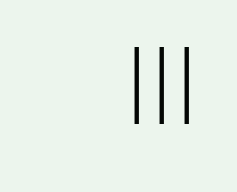|||